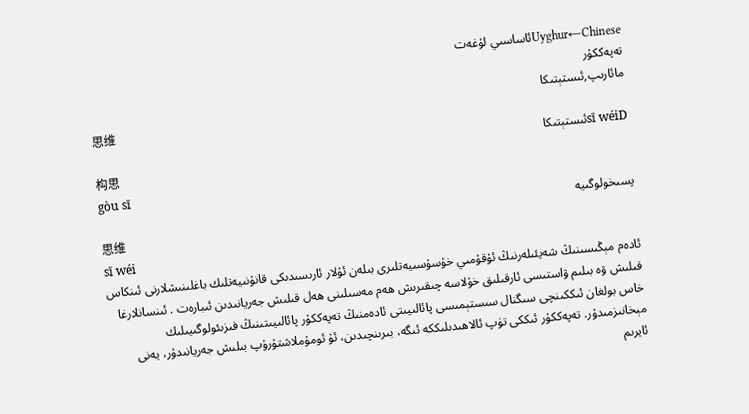Uyghur←Chineseئاساسىي لۇغەت
تەپەككۇر
مائارىپ,ئىستېتىكا
思维
sī wéiDئىستېتىكا
构思
gòu sī
پسىخولوگىيە
思维
sī wéi
ئادەم مېڭىسىنىڭ شەيئىلەرنىڭ ئۇقۇمىي خۇسۇسىيەتلىرى بىلەن ئۇلار ئارىسىدىكى قانۇنىيەتلىك باغلىنىشلارنى ئىنكاس قىلىش ۋە بىلىم ۋاستىسى ئارقىلىق خۇلاسە چىقىرىش ھەم مەسىلىنى ھەل قىلىش جەريانىدىن ئىبارەت . ئىنسانلارغا خاس بولغان ئىككىنچى سىگنال سىستېمىسى پائالىيىتى ئادەمنىڭ تەپەككۇر پائالىيىتىنىڭ فىزىئولوگىيىلىك مېخانىزمىدۇر. تەپەككۇر ئىككى تۈپ ئالاھىدىلىككە ئىگە، بىرىنچىدىن، ئۇ ئومۇملاشتۇرۇپ بىلىش جەريانىدۇر، يەنى ئايرىم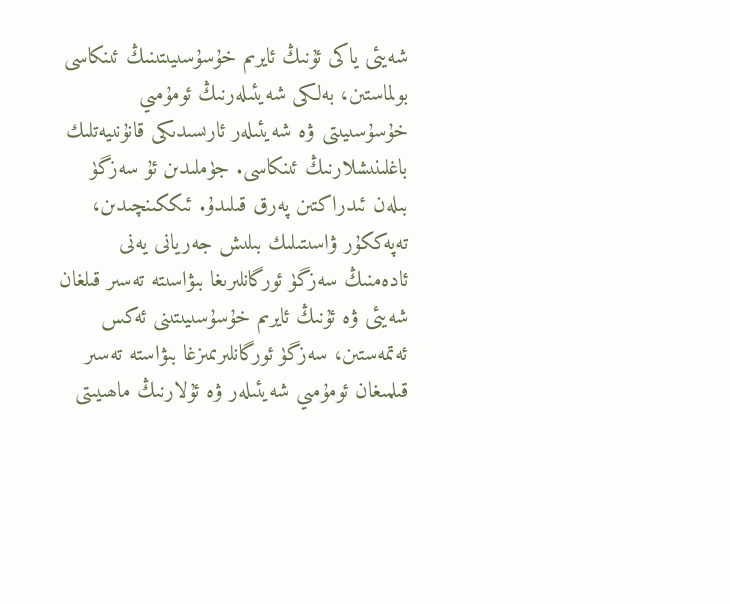شەيئى ياكى ئۇنىڭ ئايرىم خۇسۇسىيىتىنىڭ ئىنكاسى بولماستىن، بەلكى شەيئىلەرنىڭ ئومۇمىي خۇسۇسىيىتى ۋە شەيئىلەر ئارىسىدىكى قانۇنىيەتلىك باغلىنىشلارنىڭ ئىنكاسى. جۈملىدىن ئۇ سەزگۈ بىلەن ئىدراكتىن پەرق قىلىدۇ. ئىككىنچىدىن، تەپەككۇر ۋاسىتىلىك بىلىش جەريانى يەنى ئادەمنىڭ سەزگۈ ئورگانلىرىغا بىۋاسىتە تەسىر قىلغان شەيئى ۋە ئۇنىڭ ئايرىم خۇسۇسىيىتىنى ئەكس ئەتمەستىن، سەزگۈ ئورگانلىرىمىزغا بىۋاستە تەسىر قىلمىغان ئومۇمىي شەيئىلەر ۋە ئۇلارنىڭ ماھىيىتى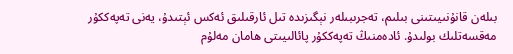بىلەن قانۇنىيىتىنى بىلىم، تەجرىبىلەر نېگىزىدە تىل ئارقىلىق ئەكس ئېتىدۇ، يەنى تەپەككۇر مەقسەتلىك بولىدۇ. ئادەمنىڭ تەپەككۇر پائالىيىتى ھامان مەلۇم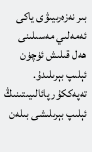بىر نەزەرىيىۋى ياكى ئەمەلىي مەسىلىنى ھەل قىلىش ئۈچۈن ئېلىپ بېرىلىدۇ. تەپەككۇر پائالىيىتىنىڭ ئېلىپ بېرىلىشى بىلەن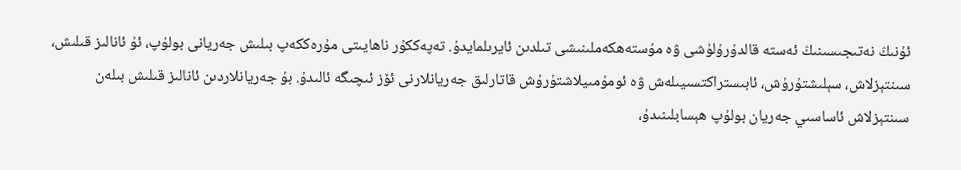ئۇنىڭ نەتىجىسىنىڭ ئەستە قالدۇرۇلۇشى ۋە مۇستەھكەملىنىشى تىلدىن ئايرىلمايدۇ. تەپەككۇر ناھايىتى مۇرەككەپ بىلىش جەريانى بولۇپ، ئۇ ئانالىز قىلىش، سىنتېزلاش، سېلىشتۇرۇش، ئابىستراكتسىيىلەش ۋە ئومۇمىيلاشتۇرۇش قاتارلىق جەريانلارنى ئۆز ئىچىگە ئالىدۇ. بۇ جەريانلاردىن ئانالىز قىلىش بىلەن سىنتېزلاش ئاساسىي جەريان بولۇپ ھېسابلىنىدۇ،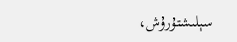سېلىشتۇرۇش،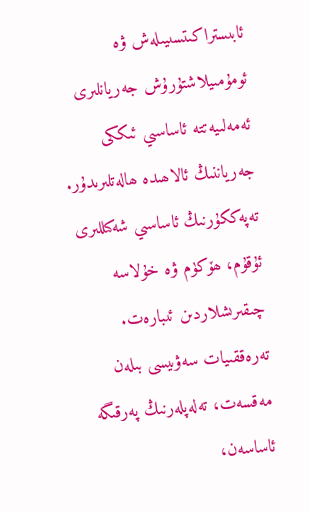ئابىستراكىتسىيىلەش ۋە ئومۇمىيلاشتۇرۇش جەريانلىرى ئەمەلىيەتتە ئاساسىي ئىككى جەرياننىڭ ئالاھىدە ھالەتلىرىدۇر. تەپەككۇرنىڭ ئاساسىي شەكىللىرى ئۇقۇم، ھۆكۈم ۋە خۇلاسە چىقىرىشلاردىن ئىبارەت. تەرەققىيات سەۋىيسى بىلەن مەقسەت، تەلەپلەرنىڭ پەرقىگە ئاساسەن،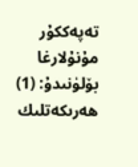تەپەككۇر مۇنۇلارغا بۆلۈنىدۇ: (1) ھەرىكەتلىك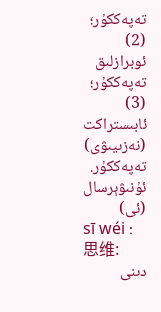تەپەككۇر؛ (2) ئوبرازلىق تەپەككۇر؛ (3) ئابىستراكت (نەزىيىۋى) تەپەككۇر.
ئۇنىۋېرسال
(ئى)
sī wéi :
思维:
دىنى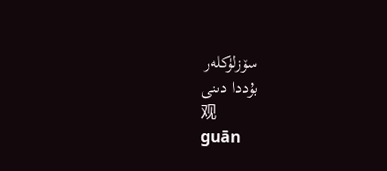سۆزلۈكلەر
بۇددا دىنى
观
guān